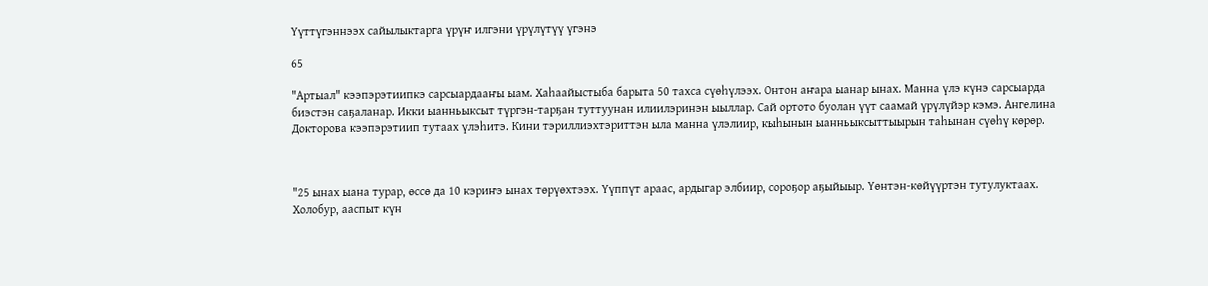Үүттүгэннээх сайылыктарга үрүҥ илгэни үрүлүтүү үгэнэ

65

"Артыал" кээпэрэтиипкэ сарсыардааҥы ыам. Хаһаайыстыба барыта 50 тахса сүөһүлээх. Онтон аҥара ыанар ынах. Манна үлэ күнэ сарсыарда биэстэн саҕаланар. Икки ыанньыксыт түргэн-тарҕан туттуунан илиилэринэн ыыллар. Сай ортото буолан үүт саамай үрүлүйэр кэмэ. Ангелина Докторова кээпэрэтиип тутаах үлэһитэ. Кини тэриллиэхтэриттэн ыла манна үлэлиир, кыһынын ыанньыксыттыырын таһынан сүөһү көрөр.



"25 ынах ыана турар, өссө да 10 кэриҥэ ынах төрүөхтээх. Үүппүт араас, ардыгар элбиир, сороҕор аҕыйыыр. Үөнтэн-көйүүртэн тутулуктаах. Холобур, ааспыт күн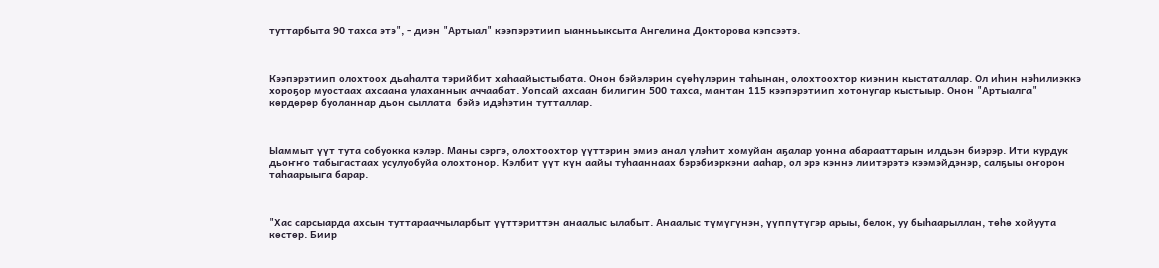туттарбыта 90 тахса этэ", - диэн "Артыал" кээпэрэтиип ыанньыксыта Ангелина Докторова кэпсээтэ.



Кээпэрэтиип олохтоох дьаһалта тэрийбит хаһаайыстыбата. Онон бэйэлэрин сүөһүлэрин таһынан, олохтоохтор киэнин кыстаталлар. Ол иһин нэһилиэккэ хороҕор муостаах ахсаана улаханнык аччаабат. Уопсай ахсаан билигин 500 тахса, мантан 115 кээпэрэтиип хотонугар кыстыыр. Онон "Артыалга" көрдөрөр буоланнар дьон сыллата  бэйэ идэһэтин тутталлар.



Ыаммыт үүт тута собуокка кэлэр. Маны сэргэ, олохтоохтор үүттэрин эмиэ анал үлэһит хомуйан аҕалар уонна абарааттарын илдьэн биэрэр. Ити курдук дьоҥҥо табыгастаах усулуобуйа олохтонор. Кэлбит үүт күн аайы туһааннаах бэрэбиэркэни ааһар, ол эрэ кэннэ лиитэрэтэ кээмэйдэнэр, салҕыы оҥорон таһаарыыга барар.



"Хас сарсыарда ахсын туттарааччыларбыт үүттэриттэн анаалыс ылабыт. Анаалыс түмүгүнэн, үүппүтүгэр арыы, белок, уу быһаарыллан, төһө хойуута көстөр. Биир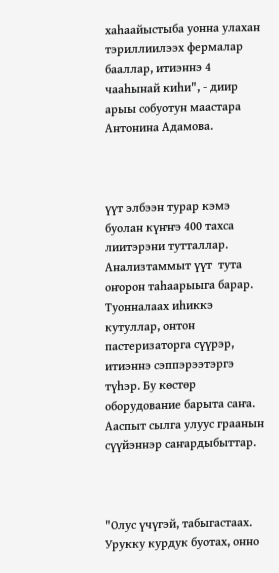хаһаайыстыба уонна улахан тэриллиилээх фермалар бааллар, итиэннэ 4 чааһынай киһи", - диир  арыы собуотун маастара Антонина Адамова.



үүт элбээн турар кэмэ буолан күҥҥэ 400 тахса лиитэрэни тутталлар. Анализтаммыт үүт  тута оҥорон таһаарыыга барар. Туонналаах иһиккэ кутуллар, онтон пастеризаторга сүүрэр, итиэннэ сэппэрээтэргэ түһэр. Бу көстөр оборудование барыта саҥа. Ааспыт сылга улуус граанын сүүйэннэр саҥардыбыттар.



"Олус үчүгэй, табыгастаах. Урукку курдук буотах, онно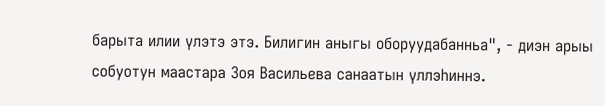барыта илии үлэтэ этэ. Билигин аныгы оборуудабанньа", - диэн арыы собуотун маастара Зоя Васильева санаатын үллэһиннэ.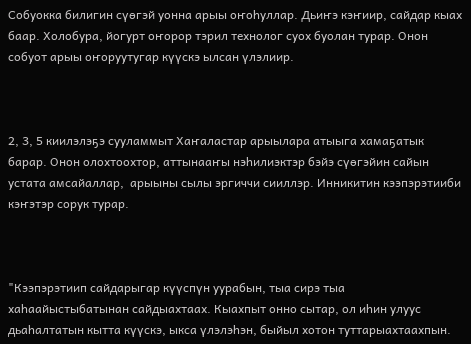Собуокка билигин сүөгэй уонна арыы оҥоһуллар. Дьиҥэ кэҥиир, сайдар кыах баар. Холобура, йогурт оҥорор тэрил технолог суох буолан турар. Онон собуот арыы оҥоруутугар күүскэ ылсан үлэлиир.



2, 3, 5 киилэлэҕэ сууламмыт Хаҥаластар арыылара атыыга хамаҕатык барар. Онон олохтоохтор, аттынааҥы нэһилиэктэр бэйэ сүөгэйин сайын устата амсайаллар,  арыыны сылы эргиччи сииллэр. Инникитин кээпэрэтииби кэҥэтэр сорук турар.



"Кээпэрэтиип сайдарыгар күүспүн уурабын, тыа сирэ тыа хаһаайыстыбатынан сайдыахтаах. Кыахпыт онно сытар, ол иһин улуус дьаһалтатын кытта күүскэ, ыкса үлэлэһэн, быйыл хотон туттарыахтаахпын.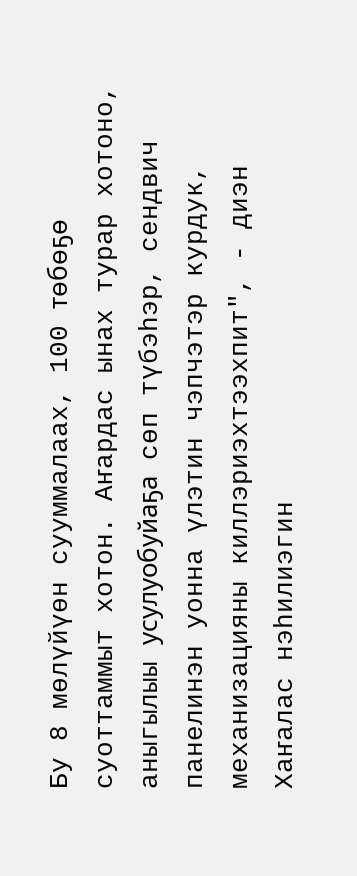Бу 8 мөлүйүөн сууммалаах, 100 төбөҕө суоттаммыт хотон. Аҥардас ынах турар хотоно, аныгылыы усулуобуйаҕа сөп түбэһэр, сендвич панелинэн уонна үлэтин чэпчэтэр курдук, механизацияны киллэриэхтээхпит", - диэн Хаҥалас нэһилиэгин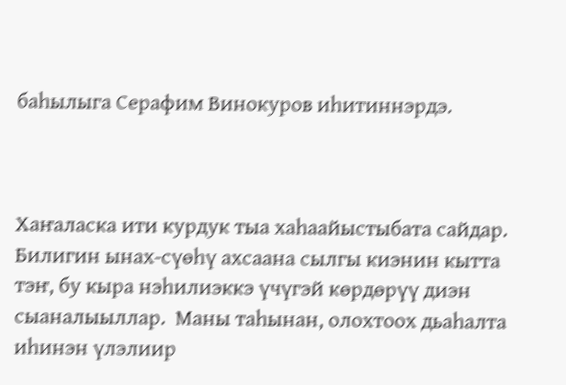баһылыга Серафим Винокуров иһитиннэрдэ.



Хаҥаласка ити курдук тыа хаһаайыстыбата сайдар. Билигин ынах-сүөһү ахсаана сылгы киэнин кытта тэҥ, бу кыра нэһилиэккэ үчүгэй көрдөрүү диэн сыаналыыллар.  Маны таһынан, олохтоох дьаһалта иһинэн үлэлиир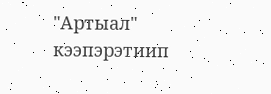"Артыал" кээпэрэтиип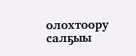олохтоору салҕыы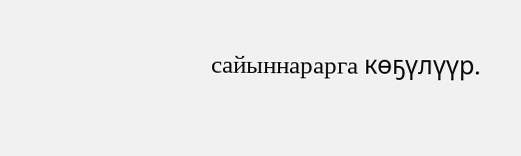сайыннарарга көҕүлүүр.